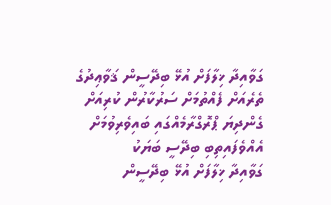ގަވާއިދާ ޚިލާފަށް އުޅޭ ބިދޭސީން ޤަވާޢިދުގެ ތެރެއަށް ފެއްތުމަށް ސަރުކާރުން ކުރިއަށް ގެންދިޔަ ޕްރޮގްރާމެއްގައި ބައިވެރިވުމަށް އެއްވެފައިތިބި ބިދޭސީ ބަޔަކު
ގަވާއިދާ ޚިލާފަށް އުޅޭ ބިދޭސީން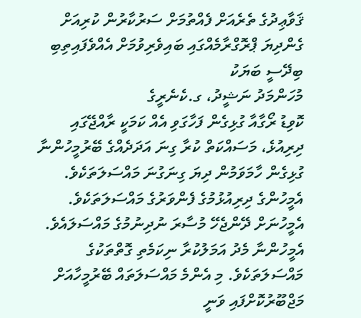ޤަވާޢިދުގެ ތެރެއަށް ފެއްތުމަށް ސަރުކާރުން ކުރިއަށް ގެންދިޔަ ޕްރޮގްރާމެއްގައި ބައިވެރިވުމަށް އެއްވެފައިތިބި ބިދޭސީ ބަޔަކު
މުހަންމަދު ނަޝީދު، ގ.ކެނެރީގެ
ކޮވިޑު ރޯގާއާ ގުޅިގެން ފަހާގަވި އެއް ކަމަކީ ރާއްޖޭގައި ދިރިއުޅެ، މަސައްކަތް ކުރާ ގިނަ އަދަދެއްގެ ބޭރުމީހުންނާ ގުޅިގެން ހާމަވަމުން ދިޔަ ގިނަގުނަ މައްސަލަތަކެވެ. އެމީހުންގެ ދިރިއުޅުމުގެ ފެންވަރުގެ މައްސަލަތަކެވެ. އެމީހުނަށް ދޭންޖެހޭ މުސާރަ ނުދިނުމުގެ މައްސަލައެވެ. އެމީހުންނާ މެދު އަމަލުކުރާ ނިކަމެތި ގޮތްތަކުގެ މައްސަލަތަކެވެ. މި އެންމެ މައްސަލަތައް ބޭރުމީހާއަށް މަޖްބޫރުކޮށްފައި ވަނީ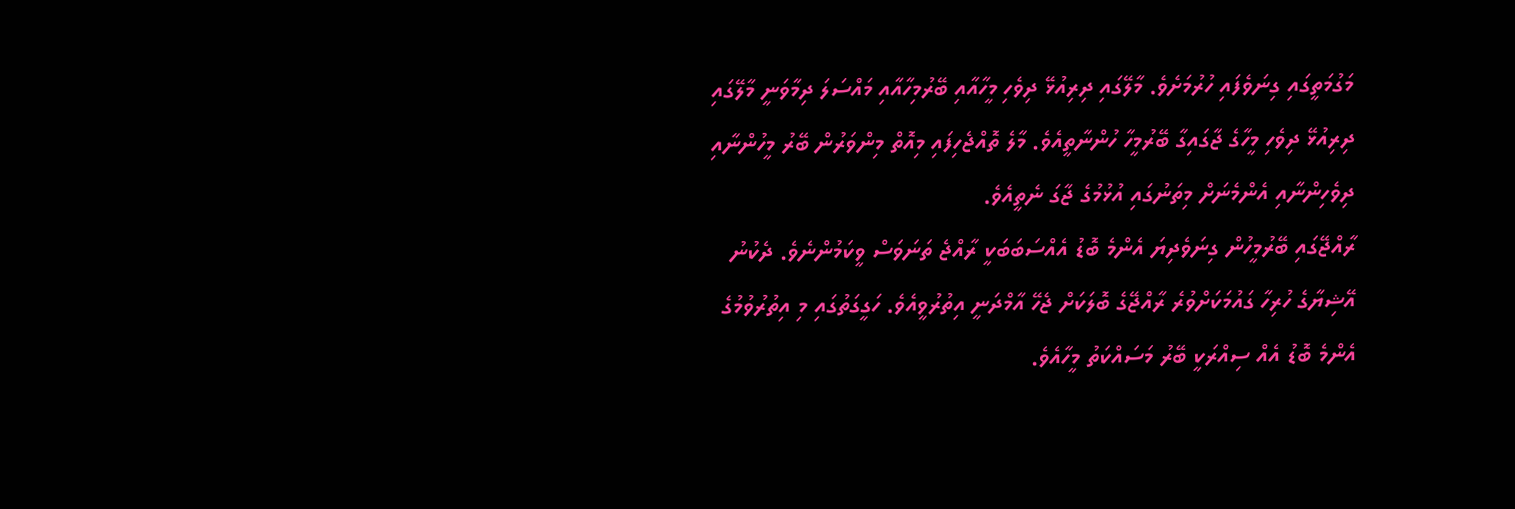މަގުމަތީގައި ގިނަވެފައި ހުރުމަށެވެ. މާލޭގައި ދިރިއުޅޭ ދިވެހި މީހާއާއި ބޭރުމިހާއާއި މައްސަލަ ދިމާވަނީ މާލޭގައި ދިރިއުޅޭ ދިވެހި މީހާގެ ޖާގައިގާ ބޭރުމީހާ ހުންނާތީއެވެ. މާލެ ތޮއްޖެހިފައި މިއޮތް މިންވަރުން ބޭރު މީހުންނާއި ދިވެހިންނާއި އެންމެނަށް މިތަނުގައި އުޅުމުގެ ޖާގަ ނެތީއެވެ.
ރާއްޖޭގައި ބޭރުމީހުން ގިނަވެދިޔަ އެންމެ ބޮޑު އެއްސަބަބަކީ ރާއްޖެ ތަނަވަސް ވީކަމުންނެވެ. ދެކުނު އޭޝިޔާގެ ހުރިހާ ގައުމަކަށްވުރެ ރާއްޖޭގެ ބޮލަކަށް ޖެހޭ އާމްދަނީ އިތުރުވީއެވެ. ހަގީގަތުގައި މި އިތުރުވުމުގެ އެންމެ ބޮޑު އެއް ސިއްރަކީ ބޭރު މަސައްކަތު މީހާއެވެ.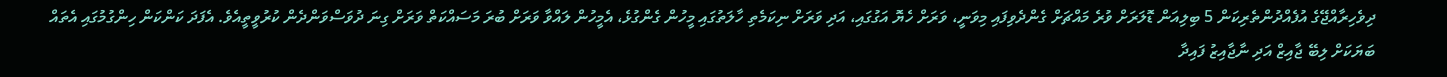ދިވެހިރާއްޖޭގެ އުފެއްދުންތެރިކަން 5 ބިލިއަން ޑޮލަރަށް ވުރެ މައްޗަށް ގެންދެވިފައި މިވަނީ، ވަރަށް ހެޔޮ އަގުގައި، އަދި ވަރަށް ނިކަމެތި ހާލަތުގައި މީހުން ގެންގުޅެ، އެމީހުން ލައްވާ ވަރަށް ބުރަ މަސައްކަތް ވަރަށް ގިނަ ދުވަސްވަންދެން ކުރުވީތީއެވެ. އެފަދަ ކަންކަން ހިންގުމުގައި އެތައް ބަޔަކަށް ލިބޭ ޖާއިޒް އަދި ނާޖާއިޒު ފައިދާ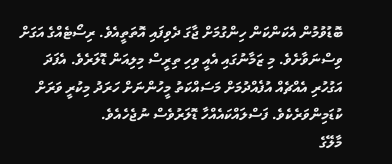ބޮޑުވުމުން އެކަންކަން ހިންގުމަށް ޖާގަ ދެވިފައި އޮތަތީއެވެ. ރިސޯޓެއްގެ އަގަށް ވިސްނަވާށެވެ. މި ޒަމާނުގައި އެއީ ވިހި ތިރީސް މިލިއަން ޑޮލަރެވެ. އެފަދަ އަގުހުރި އެއްޗެއް އުފެއްދުމަށް މަސައްކަތު މީހުންނަށް ހަރަދު މިކުރީ ވަރަށް ކުޑަމިންވަރެކެވެ. ފަސްލައްކައެއްހާ ޑޮލަރުވެސް ނުޖެހެއެވެ.
މާލޭގެ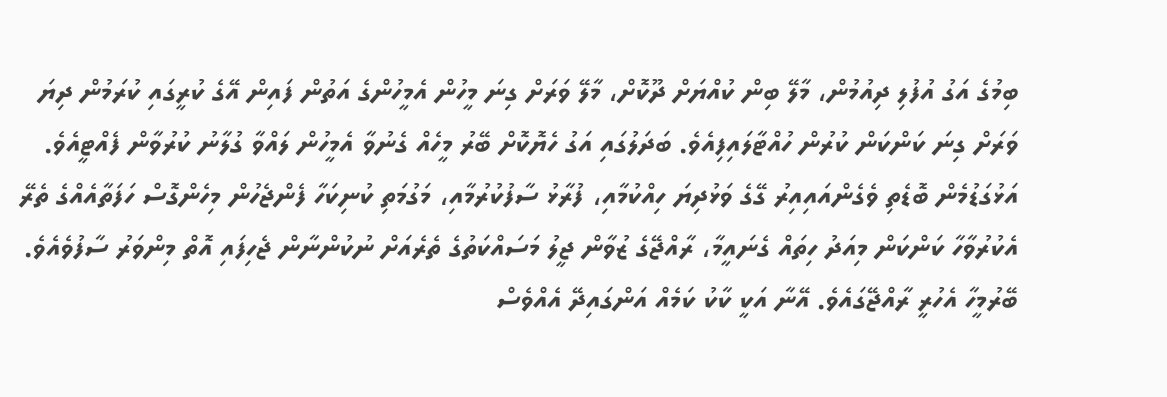ބިމުގެ އަގު އުފުލި ދިއުމުން، މާލޭ ބިން ކުއްޔަށް ދޫކޮށް، މާލޭ ވަރަށް ގިނަ މީހުން އެމީހުންގެ އަތުން ފައިން އޭގެ ކުރީގައި ކުރަމުން ދިޔަ ވަރަށް ގިނަ ކަންކަން ކުރުން ހުއްޓާލައިފިއެވެ. ބަދަލުގައި އަގު ހެޔޮކޮށް ބޭރު މީހެއް ގެނުވާ އެމީހުން ލައްވާ ގުލާނު ކުރުވާން ފެއްޓީއެވެ. އަޅުގަޑުމެން ބޮޑެތި ވެގެންއައިއިރު ގޭގެ ވަޅުދިޔަ ހިއްކުމާއި، ފުރާޅު ސާފުކުރުމާއި، މަގުމަތި ކުނިކަހާ ފެންޖެހުން މިހެންގޮސް ހަފަތާއެއްގެ ތެރޭ އެކުރުވާހާ ކަންކަން މިއަދު ހިތައް ގެނައީމާ، ރާއްޖޭގެ ޒުވާން ޖީލު މަސައްކަތުގެ ތެރެއަށް ނުކުންނާން ޖެހިފައި އޮތް މިންވަރު ސާފުވެއެވެ.
ބޭރުމީހާ އެހުރީ ރާއްޖޭގައެވެ. އޭނާ އަކީ ކާކު ކަމެއް އަންގައިދޭ އެއްވެސް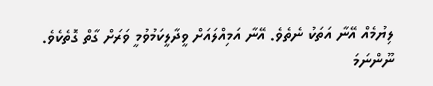ލިޔުމެއް އޭނާ އަތަކު ނެތެވެ. އޭނާ އަމިއްލައަށް ވީދާލީކަމުވުމީ ވަރަށް ގާތް ގޮތެކެވެ. ނޫންނަމަ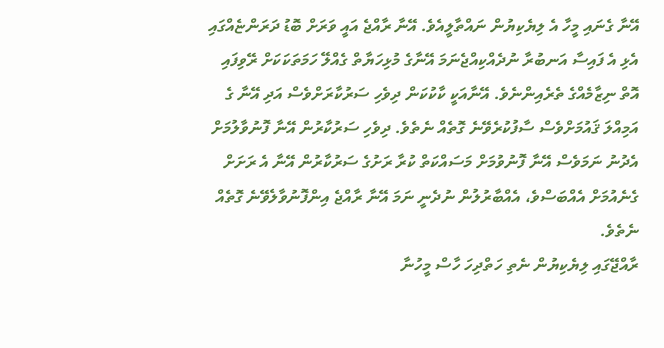އޭނާ ގެނައި މީހާ އެ ލިޔެކިޔުން ނައްތާލީއެވެ. އޭނާ ރާއްޖެ އައީ ވަރަށް ބޮޑު ދަރަންޏެއްގައި އެޅި އެ ފައިސާ އަނބުރާ ނުދެއްކިއްޖެނަމަ އޭނާގެ މުޅިހަޔާތް ގެއްލޭ ހަމަތަކަކަށް ރޭވިފައި އޮތް ނިޒާމެއްގެ ތެރެއިންނެވެ. އޭނާއަކީ ކާކުކަން ދިވެހި ސަރުކާރަށްވެސް އަދި އޭނާ ގެ އަމިއްލަ ޤައުމަށްވެސް ސާފުކުރެވޭނެ ގޮތެއް ނެތެވެ. ދިވެހި ސަރުކާރުން އޭނާ ފޮނުވާލުމަށް އެދުނު ނަމަވެސް އޭނާ ފޮނުވުމަށް މަސައްކަތް ކުރާ ރަށުގެ ސަރުކާރުން އޭނާ އެ ރަށަށް ގެނެއުމަށް އެއްބަސްވެ، އެއްބާރުލުން ނުދެނީ ނަމަ އޭނާ ރާއްޖެ އިންފޮނުވާލެވޭނެ ގޮތެއް ނެތެވެ.
ރާއްޖޭގައި ލިޔެކިޔުން ނެތި ހަތްދިހަ ހާސް މީހުނާ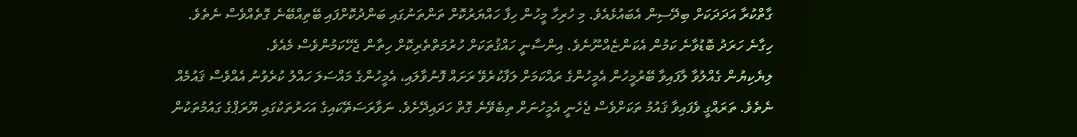ގާތްކުރާ އަދަދަކަށް ބިދޭސިން އެބައުޅެއެވެ. މި ހުރިހާ މީހުން ހިފާ ހައްޔަރުކޮށް ތަންތަނުގައި ބަންދުކޮށްފައި ބޭތިއްބޭނެ ގޮތެއްވެސް ނެތެވެ. ހިގާނެ ހަރަދު ބޮޑުވާނެ ކަމުން އެކަންޏެއްނޫނެވެ. އިންސާނީ ހައްޤުތަކަށް ހުރުމަތްތެރިކޮށް ހިތާން ޖެހޭކަމުންވެސް މެއެވެ.
ލިޔެކިޔުން ގެއްލުވާ ލާފައިވާ ބޭރުމީހުން އެމީހުންގެ ރައްކަމަށް ލަފާކުރެވޭ ރަށައް ފޮނުވާލައި، އެމީހުންގެ މައްސަލަ ހައްލު ކުރެވުނު އެއްވެސް ޤައުމެއް ނެތެވެ. ތަރައްގީ ވެފައިވާ ޤައުމު ތަކަށްވެސް ޖެހެނީ އެމީހުނަށް ތިބެވޭނެ ގޮތް ހަދައިދޭށެވެ. ނަވާރަސަތޭކައިގެ އަހަރުތަކުގައި ޔޫރަޕްގެ ގައުމުތަކުން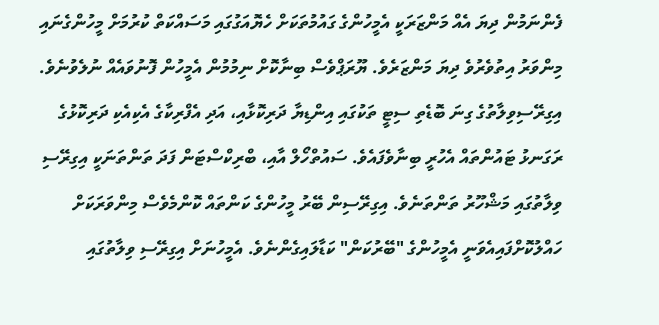ފެންނަމުން ދިޔަ އެއް މަންޒަރަކީ އެމީހުންގެ ގައުމުތަކަށް ހެޔޮއަގުގައި މަސައްކަތް ކުރުމަށް މީހުންގެނައި މިންވަރު އިތުވެރުވެ ދިޔަ މަންޒަރެވެ. ޔޫރަޕްވެސް ބިނާކޮށް ނިމުމުން އެމީހުން ފޮނުވައެއް ނުލެވުނެވެ. އިގިރޭސިވިލާތުގެ ގިނަ ބޮޑެތި ސިޓީ ތަކުގައި އިންޑިޔާ ދަރިކޮޅާއި، އަދި އެފްރިކާގެ އެކިއެކި ދަރިކޮޅުގެ ރަގަނޅު ޓައުންތައް އެހުރީ ބިނާވެފައެވެ. ސައުތްހޯލް އާއި، ބްރިކްސްޓަން ފަދަ ތަންތަނަކީ އިގިރޭސި ވިލާތުގައި މަޝްހޫރު ތަންތަނެވެ. އިގިރޭސިން ބޭރު މީހުންގެ ކަންތައް ކޮންމެވެސް މިންވަރަކަށް ހައްލުކޮށްފައިއެވަނީ އެމީހުންގެ "ބޭރުކަން" ކަޑާލައިގެންނެވެ. އެމީހުނަށް އިގިރޭސި ވިލާތުގައި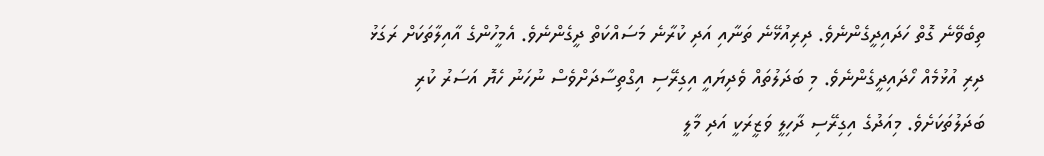ތިބެވޭނެ ގޮތް ހަދައިދީގެންނެވެ. ދިރިއުޅޭނެ ތަނާއި އަދި ކުރާނެ މަސައްކަތް ދީގެންނެވެ. އެމީހުންގެ އާއިލާތަކަށް ރަގަޅު ދިރި އުޅުމެއް ހޯދައިދީގެންނެވެ. މި ބަދަލުތައް ވެދިޔައީ އިގިރޭސި އިގްތިސާދަށްވެސް ނުހަނު ހެޔޮ އަސަރު ކުރި ބަދަލުތަކަށެވެ. މިއަދުގެ އިގިރޭސި ދާހިލީ ވަޒީރަކީ އަދި މާލީ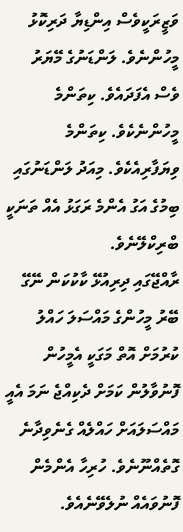ވަޒީރަކީވެސް އިންޑިޔާ ދަރިކޮޅު މީހުންނެވެ. ލަންޑަނުގެ މޭޔަރު ވެސް އެފަދައެވެ. ކިތަންމެ މީހުންނެކެވެ. ކިތަންމެ ވިޔަފާރިއެކެވެ. މިއަދު ލަންޑަނުގައި ބިމުގެ އަގު އެންމެ ރަގަޅު އެއް ތަނަކީ ބްރިކްލޭނެވެ.
ރާއްޖޭގައި ދިރިއުޅޭ ކާކުކަން ނޭގޭ ބޭރު މީހުންގެ މައްސަލަ ހައްލު ކުރުމަށް އޮތް މަގަކީ އެމީހުން ފޮނުވާލުން ކަމަށް ދެކިއްޖެ ނަމަ އެއީ މައްސަލައަށް ހައްލެއް ގެނެވިދާނެ ގޮތެއްނޫނެވެ. ހުރިހާ އެންމެން ފޮނުވައެއް ނުލެވޭނެއެވެ.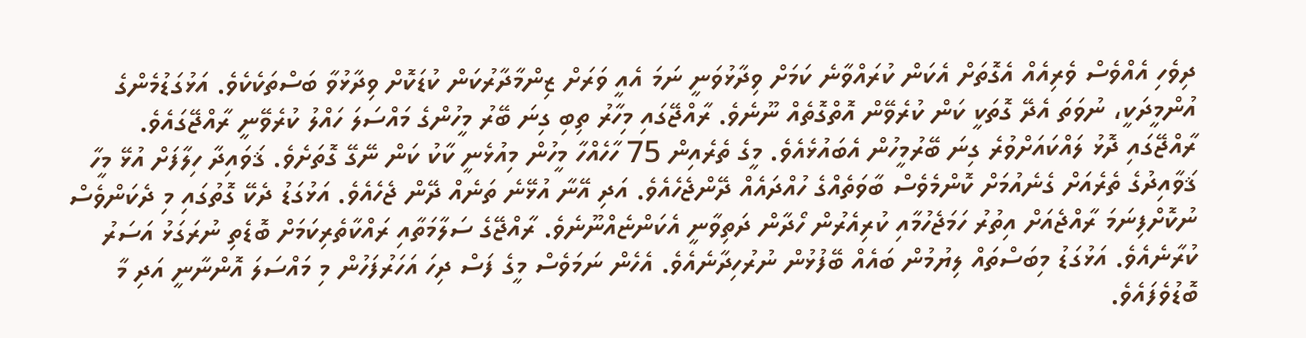ދިވެހި އެއްވެސް ވެރިއެއް އެގޮތަށް އެކަން ކުރައްވާނެ ކަމަށް ވިދާޅުވަނީ ނަމަ އެއީ ވަރަށް ޒިންމާދާރުކަން ކުޑަކޮށް ވިދާޅުވާ ބަސްތަކެކެވެ. އަޅުގަޑުމެންގެ އުންމީދަކީ، ނުވަތަ އެދޭ ގޮތަކީ ކަން ކުރެވޭން އޮތްގޮތެއް ނޫނެވެ. ރާއްޖޭގައި މިހާރު ތިބި ގިނަ ބޭރު މީހުންގެ މައްސަލަ ހައްލު ކުރެވޭނީ ރާއްޖޭގައެވެ.
ރާއްޖޭގައި ދޮޅު ލައްކައަށްވުރެ ގިނަ ބޭރުމީހުން އެބައުޅެއެވެ. މީގެ ތެރެއިން 75 ހާހެއްހާ މީހުން މިއުޅެނީ ކާކު ކަން ނޭގޭ ގޮތަށެވެ. ޤަވައިދާ ހިލާފަށް އުޅޭ މީހާ ޤަވާއިދުގެ ތެރެއަށް ގެނެއުމަށް ކޮންމެވެސް ބާވަތެއްގެ ހުއްދައެއް ދޭންޖެހެއެވެ. އަދި އޭނާ އުޅޭނެ ތަނެއް ދޭން ޖެހެއެވެ. އަޅުގަޑު ދެކޭ ގޮތުގައި މި ދެކަންވެސް ނުކޮށްފިނަމަ ރާއްޖެއަށް އިތުރު ހަމަޖެހުމާއި ކުރިއެރުން ހޯދާން ދަތިވާނީ އެކަންޏެއްނޫނެވެ. ރާއްޖޭގެ ސަލާމަތާއި ރައްކާތެރިކަމަށް ބޮޑެތި ނުރަގަޅު އަސަރު ކުރާނެއެވެ. އަޅުގަޑު މިބަސްތައް ލިޔުމުން ބައެއް ބޭފުޅުން ނުރުހިދާނެއެވެ. އެހެން ނަމަވެސް މީގެ ފަސް ދިހަ އަހަރުފަހުން މި މައްސަލަ އޮންނާނީ އަދި މާ ބޮޑުވެފައެވެ.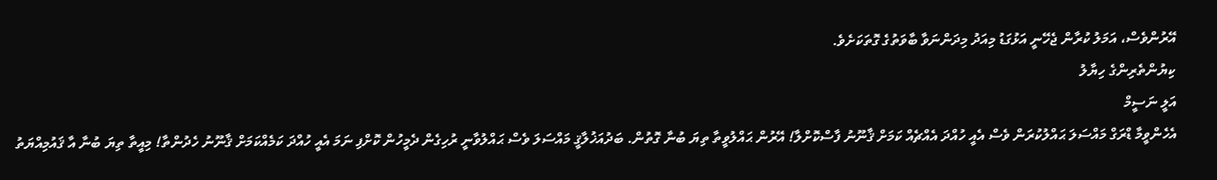އޭރުންވެސް، އަމަލު ކުރާން ޖެހޭނީ އަޅުގަޑު މިއަދު މިދަންނަވާ ބާވަތުގެ ގޮތަކަށެވެ.
ކިޔުންތެރިންގެ ހިޔާލު
އަލީ ނަސީމް
އެހެންވީމާ ޑްރަގް މައްސަލަ ޙައްލުކުރަން ވެސް އެއީ ހުއްދަ އެއްޗެއް ކަމަށް ޤާނޫނު ފާސްކޮށްލާ! އޭރުން ޙައްލުވީތާ ތިޔަ ބުނާ ގޮތުން. ބަދުއަޚުލާޤީ މައްސަލަ ވެސް ޙައްލުވާނީ ރުހިގެން ދެމީހުން ކޮށްފި ނަމަ އެއީ ހުއްދަ ކަމެއްކަމަށް ޤާނޫނު ހެދުންތާ! މިއީތާ ތިޔަ ބުނާ އާ ޤައުމިއްޔަތު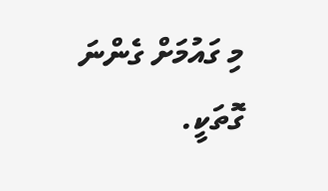މި ގައުމަށް ގެންނަ ގޮތަކީ.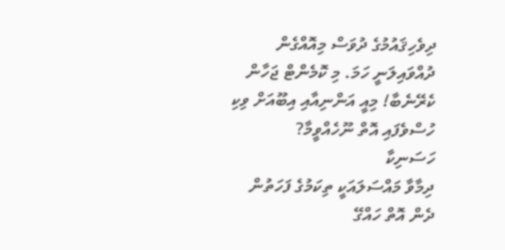ދިވެހިޤައުމުގެ ދުވަސް މިއޮއްގެން ދުއްވައިލަނީ ހަމަ. މި ކޮމެންޓް ޖަހާން ކެރޭނެބާ! މިއީ އަންނިއާއި އިބޫއަށް ވިކި ހުސްވެފައި އޮތް ނޫހެއްވީމާ?
ހަސަނިކާ
ދިމާވާ މައްސަލައަކީ ތިކަމުގެ ފަހަތުން ދެން އޮތް ހައްގޭ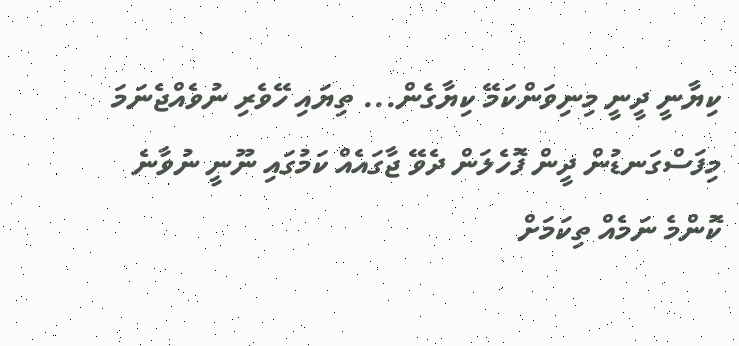ކިޔާނީ ދީނީ މިނިވަންކަމޭ ކިޔާގެން... ތިޔައި ހޭވެރި ނުވެއްޖެނަމަ މިފަސްގަނޑުން ދީން ފޮހެލަން ދެވޭ ޖާގައެއް ކަމުގައި ނޫނީ ނުވާނެ ކޮންމެ ނަމެއް ތިކަމަށް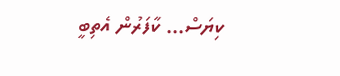ކިޔަސް... ކާފަރުން އެތިބީ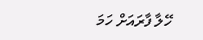ހޭލާ ފާރައަށް ހަމަ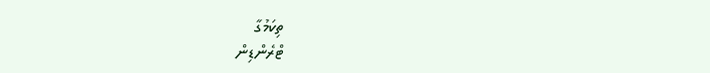ތިކަމުގާ
ޓްރެންޑިން